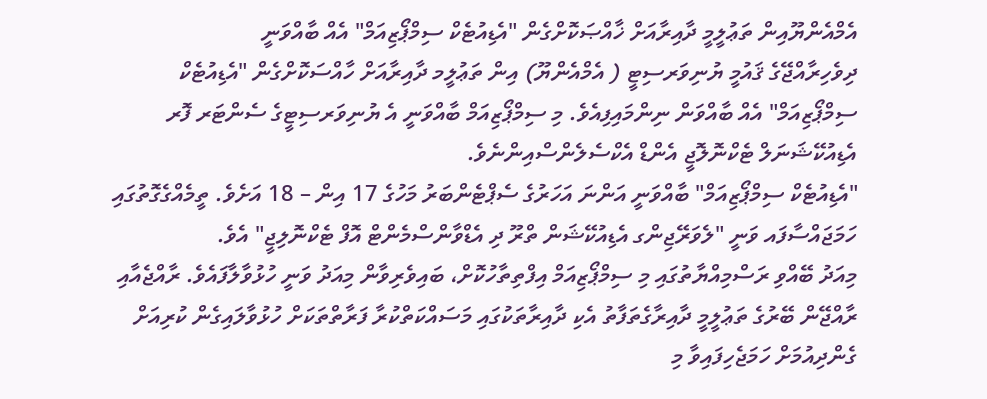އެމްއެންޔޫއިން ތަޢުލީމީ ދާއިރާއަށް ޚާއްޞަކޮށްގެން "އެޑިއުޓެކް ސިމްޕޯޒިއަމް" އެއް ބާއްވަނީ
ދިވެހިރާއްޖޭގެ ޤައުމީ ޔުނިވަރސިޓީ ( އެމްއެންޔޫ) އިން ތަޢުލީމ ދާއިރާއަށް ހާއްސަކޮށްގެން "އެޑިއުޓެކް ސިމްޕޯޒިއަމް" އެއް ބާއްވަން ނިންމައިފިއެވެ. މި ސިމްޕޯޒިއަމް ބާއްވަނީ އެ ޔުނިވަރސިޓީގެ ސެންޓަރ ފޮރ އެޑިއުކޭޝަނަލް ޓެކްނޮލޮޖީ އެންޑް އެކްސެލެންސްއިންނެވެ.
"އެޑިއުޓެކް ސިމްޕޯޒިއަމް" ބާއްވަނީ އަންނަ އަހަރުގެ ސެޕްޓެންބަރު މަހުގެ 17 އިން – 18 އަށެވެ. ތީމެއްގެގޮތުގައި ހަމަޖައްސާފައ ވަނީ "ލެވަރޭޖިންގ އެޑިއުކޭޝަން ތްރޫ ދި އެޑްވާންސްމެންޓް އޮފް ޓެކްނޮލިޖީ" އެވެ.
މިއަދު ބޭއްވި ރަސްމިއްޔާތުގައި މި ސިމްޕޯޒިއަމް އިފްތިތާހުކޮށް، ބައިވެރިވާން މިއަދު ވަނީ ހުޅުވާލާފައެވެ. ރާއްޖެއާއި ރާއްޖޭން ބޭރުގެ ތަޢުލީމީ ދާއިރާގެތަފާތު އެކި ދާއިރާތަކުގައި މަސައްކަތްކުރާ ފަރާތްތަކަށް ހުޅުވާލައިގެން ކުރިއަށް ގެންދިއުމަށް ހަމަޖެހިފައިވާ މި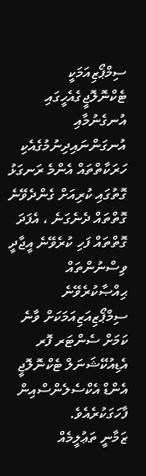ސިމްޕޯޒިއަމަކީ ޓެކްނޮލޮޖީގެއެހީގައި އުނގެނުމާއި އުނގަންނައިދިނުމުގެއެކި ހަރަކާތްތައް އެންމެ ރަނގަޅު ގޮތުގައި ކުރިއަށް ގެންދެވޭނެ ގޮތްތައް ދެނެގަނެ ، އެފަދަ ގޮތްތައް ފަހި ކުރެވޭނެ އީޖާދީ ވިސްނުންތައް ޙިއްޞާކުރެވޭނެ ސިމްޕޯޒިއަޒިއަމަކަށް ވާނެ ކަމަށް ސެންޓަރ ފޮރ އެޑިއުކޭޝަނަލް ޓެކްނޮލޮޖީ އެންޑް އެކްސެލެންސްއިން ފާހަގަކުރެއެވެ.
ޒަމާނީ ތަޢުލީމެއް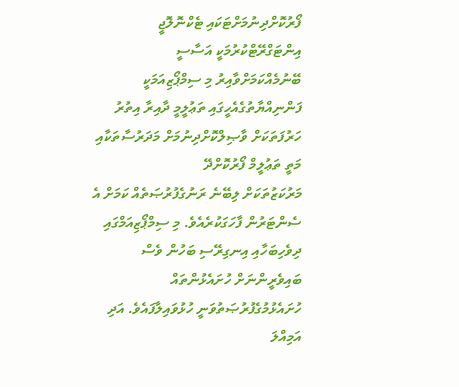ފޯރުކޮށްދިނުމަށްޓަކައި ޓެކްނޮލޮޖީ އިންޓަގްރޭޓްކުރުމަކީ އަސާސީ ބޭނުމެއްކަމަށްވާއިރު މި ސިމްޕޯޒިއަމަކީ ފަންނިއްޔާތުގެއެހީގައި ތަޢުލީމީ ދާއިރާ އިތުރު ހަރުފަތަކަށް ވާޞިލްކޮށްދިނުމަށް މަދަރުސާތަކާއި މަތީ ތަޢުލީމް ފޯރުކޮށްދޭ
މަރުކަޒުތަކަށް ލިބޭނެ ރަނުގެފުރުޞަތެއް ކަމަށް އެ ސެންޓަރުން ފާހަގަކުރެއެވެ. މި ސިމްޕޯޒިއަމްގައި ދިވެހިބަހާއި އިނގިރޭސި ބަހުން ވެސް ބައިވެރީންނަށް ހުށައެޅުންތައް ހުށައެޅުމުގެފުރުޞަތުވަނީ ހުޅުވައިލާފައެވެ. އަދި އަމިއްލަ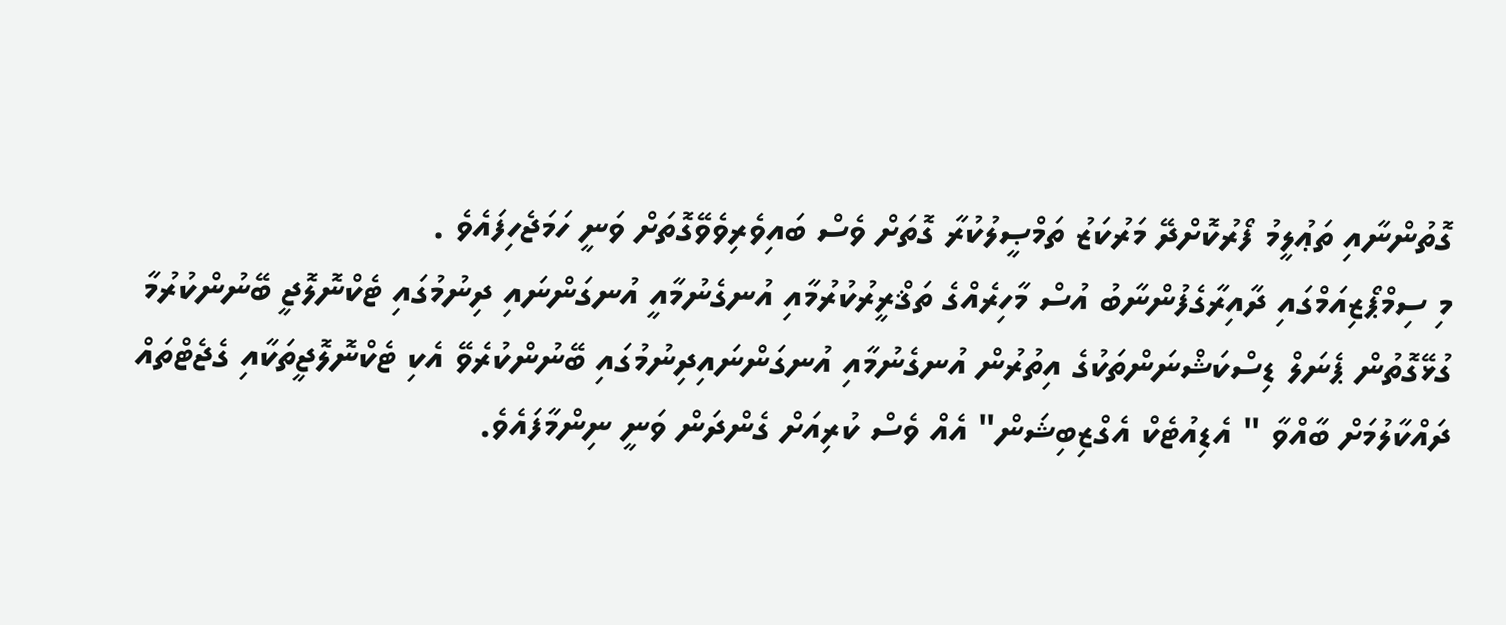ގޮތުންނާއި ތަޢުލީމު ފޯރުކޮށްދޭ މަރުކަޒު ތަމްޞީލުކުރާ ގޮތަށް ވެސް ބައިވެރިވެވޭގޮތަށް ވަނީ ހަމަޖެހިފައެވެ .
މި ސިމްޕޯޒިއަމްގައި ދާއިރާގެފުންނާބު އުސް މާހިރެއްގެ ތަޤްރީރުކުރުމާއި އުނގެނުމާއީ އުނގަންނައި ދިނުމުގައި ޓެކްނޮލޮޖީ ބޭނުންކުރުމާ ގުޅޭގޮތުން ޕެނަލް ޑިސްކަޝްނަންތަކުގެ އިތުރުން އުނގެނުމާއި އުނގަންނައިދިނުމުގައި ބޭނުންކުރެވޭ އެކި ޓެކްނޮލޮޖީތަކާއި ގެޖެޓްތައް ދައްކާލުމަށް ބާއްވާ " އެޑިއުޓެކް އެގްޒިބިޝަން" އެއް ވެސް ކުރިއަށް ގެންދަން ވަނީ ނިންމާފައެވެ.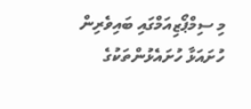މި ސިމްޕޯޒިއަމްގައި ބައިވެރިން ހުށައަޅާ ހުށައެޅުންތަކުގެ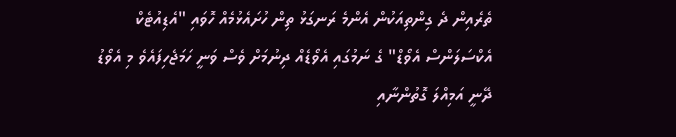ތެރެއިން ދެ ގިންތިއަކުން އެންމެ ރަނގަޅު ތިން ހުށައެޅުމެއް ހޮވައި "އެޑިއުޓެކް އެކްސަލަންސް އެވޯޑް" ގެ ނަމުގައި އެވޯޑެއް ދިނުމަށް ވެސް ވަނީ ހަމަޖެހިފައެވެ މި އެވޯޑު ދޭނީ އަމިއްލަ ގޮތުންނާއި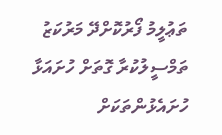ތަޢުލީމު ފޯރުކޮށްދޭ މަރުކަޒު ތަމްސީލުކުރާ ގޮތަށް ހުށައަޅާ ހުށައެޅުންތަކަށް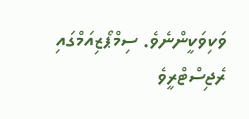ވަކިވަކީންނެވެ. ސިމްޕޯޒިއަމްގައި ރެޖިސްޓްރީވެ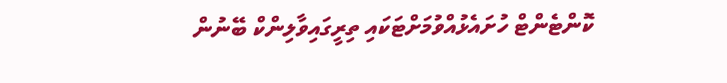ކޮންޓެންޓް ހުށައެޅުއްވުމަށްޓަކައި ތިރީގައިވާލިންކް ބޭނުން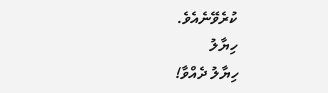ކުރެވޭނެއެވެ.
ހިޔާލު
ހިޔާލު ދެއްވާ!